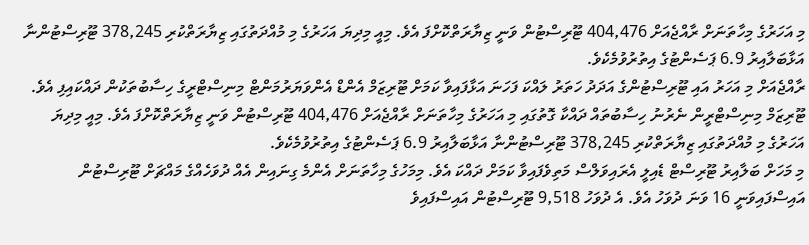މި އަހަރުގެ މިހާތަނަށް ރާއްޖެއަށް 404,476 ޓޫރިސްޓުން ވަނީ ޒިޔާރަތްކޮށްފަ އެވެ. މިއީ މިދިޔަ އަހަރުގެ މި މުއްދަތުގައި ޒިޔާރަތްކުރި 378,245 ޓޫރިސްޓުންނާ އަޅާބަލާއިރު 6.9 ޕަސެންޓުގެ އިތުރުވުމެކެވެ.
ރާއްޖެއަށް މި އަހަރު އައި ޓޫރިސްޓުންގެ އަދަދު ހަތަރު ލައްކަ ފަހަނަ އަޅާފައިވާ ކަމަށް ޓޫރިޒަމް އެންޑް އެންވަޔަރުމަންޓް މިނިސްޓްރީގެ ހިސާބުތަކުން ދައްކައިފި އެވެ.
ޓޫރިޒަމް މިނިސްޓްރީން ނެރުނު ހިސާބުތައް ދައްކާ ގޮތުގައި މި އަހަރުގެ މިހާތަނަށް ރާއްޖެއަށް 404,476 ޓޫރިސްޓުން ވަނީ ޒިޔާރަތްކޮށްފަ އެވެ. މިއީ މިދިޔަ އަހަރުގެ މި މުއްދަތުގައި ޒިޔާރަތްކުރި 378,245 ޓޫރިސްޓުންނާ އަޅާބަލާއިރު 6.9 ޕަސެންޓުގެ އިތުރުވުމެކެވެ.
މި މަހަށް ބަލާއިރު ޓޫރިސްޓް ޑެއިލީ އެރައިވަލްސް މަތިވެފައިވާ ކަމަށް ދައްކަ އެވެ. މިމަހުގެ މިހާތަނަށް އެންމެ ގިނައިން އެއް ދުވަހެއްގެ މައްޗަށް ޓޫރިސްޓުން އައިސްފައިވަނީ 16 ވަނަ ދުވަހު އެވެ. އެ ދުވަހު 9,518 ޓޫރިސްޓުން އައިސްފައިވެ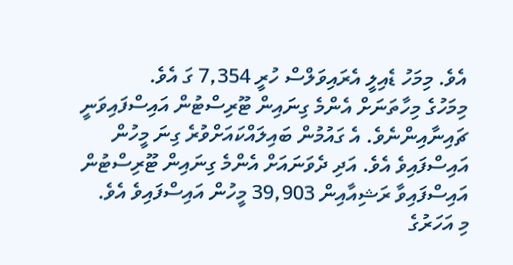އެވެ. މިމަހު ޑެއިލީ އެރައިވަލްސް ހުރީ 7,354 ގަ އެވެ.
މިމަހުގެ މިހާތަނަށް އެންމެ ގިނައިން ޓޫރިސްޓުން އައިސްފައިވަނީ ޗައިނާއިންނެވެ. އެ ގައުމުން ބައިލައްކައަށްވުރެ ގިނަ މީހުން އައިސްފައިވެ އެވެ. އަދި ދެވަނައަށް އެންމެ ގިނައިން ޓޫރިސްޓުން އައިސްފައިވާ ރަޝިއާއިން 39,903 މީހުން އައިސްފައިވެ އެވެ.
މި އަހަރުގެ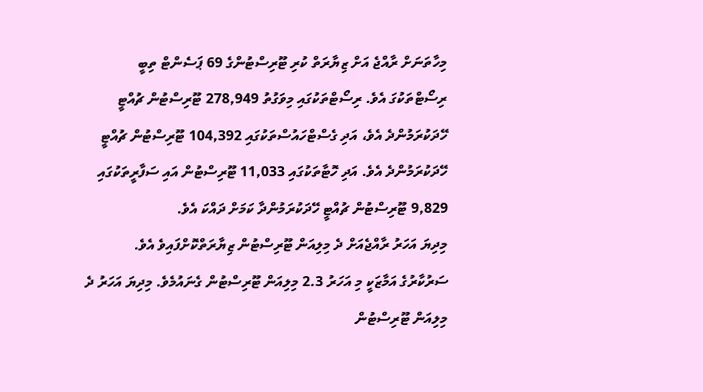މިހާތަނަށް ރާއްޖެ އަށް ޒިޔާރަތް ކުރި ޓޫރިސްޓުންގެ 69 ޕަސެންޓް ތިބީ ރިސޯޓްތަކުގަ އެވެ. ރިސޯޓްތަކުގައި މިވަގުތު 278,949 ޓޫރިސްޓުން ޗުއްޓީ ހޭދަކުރަމުންދެ އެވެ، އަދި ގެސްޓްހައުސްތަކުގައި 104,392 ޓޫރިސްޓުން ޗުއްޓީ ހޭދަކުރަމުންދެ އެވެ. އަދި ހޮޓާތަކުގައި 11,033 ޓޫރިސްޓުން އައި ސަފާރީތަކުގައި 9,829 ޓޫރިސްޓުން ޗުއްޓީ ހޭދަކުރަމުންދާ ކަމަށް ދައްކަ އެވެ.
މިދިޔަ އަހަރު ރާއްޖެއަށް ދެ މިލިއަން ޓޫރިސްޓުން ޒިޔާރަތްކޮށްފައިވެ އެވެ. ސަރުކާރުގެ އަމާޒަކީ މި އަހަރު 2.3 މިލިއަން ޓޫރިސްޓުން ގެނައުމެވެ. މިދިޔަ އަހަރު ދެ މިލިއަން ޓޫރިސްޓުން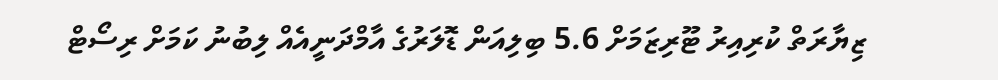ޒިޔާރަތް ކުރިއިރު ޓޫރިޒަމަށް 5.6 ބިލިއަން ޑޮލަރުގެ އާމްދަނީއެއް ލިބުނު ކަމަށް ރިސޯޓް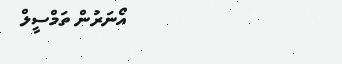އޯނަރުން ތަމްސީލް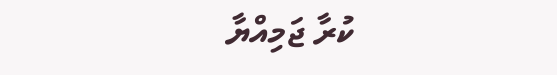ކުރާ ޖަމިއްޔާ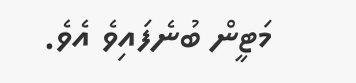މަޓީން ބުނެފައިވެ އެވެ.